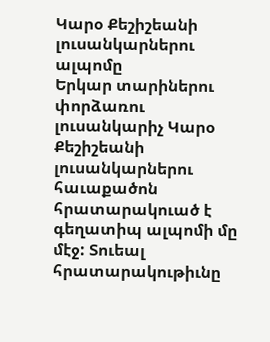Կարօ Քեշիշեանի լուսանկարներու ալպոմը
Երկար տարիներու փորձառու լուսանկարիչ Կարօ Քեշիշեանի լուսանկարներու հաւաքածոն հրատարակուած է գեղատիպ ալպոմի մը մէջ: Տուեալ հրատարակութիւնը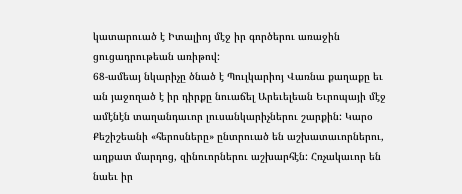կատարուած է Իտալիոյ մէջ իր գործերու առաջին ցուցադրութեան առիթով:
68-ամեայ նկարիչը ծնած է Պուլկարիոյ Վառնա քաղաքը եւ ան յաջողած է իր դիրքը նուաճել Արեւելեան Եւրոպայի մէջ ամէնէն տաղանդաւոր լուսանկարիչներու շարքին: Կարօ Քեշիշեանի «հերոսները» ընտրուած են աշխատաւորներու, աղքատ մարդոց, զինուորներու աշխարհէն: Հռչակաւոր են նաեւ իր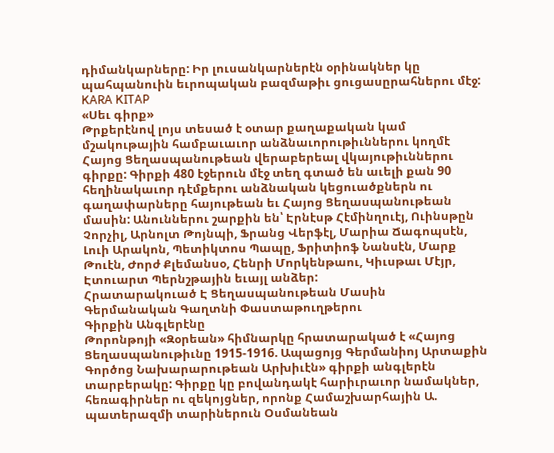դիմանկարները: Իր լուսանկարներէն օրինակներ կը պահպանուին եւրոպական բազմաթիւ ցուցասըրահներու մէջ:
KARA KITAP
«Սեւ գիրք»
Թրքերէնով լոյս տեսած է օտար քաղաքական կամ մշակութային համբաւաւոր անձնաւորութիւններու կողմէ Հայոց Ցեղասպանութեան վերաբերեալ վկայութիւններու գիրքը: Գիրքի 480 էջերուն մէջ տեղ գտած են աւելի քան 90 հեղինակաւոր դէմքերու անձնական կեցուածքներն ու գաղափարները հայութեան եւ Հայոց Ցեղասպանութեան մասին: Անուններու շարքին են՝ Էրնէսթ Հէմինղուէյ, Ուինսթըն Չորչիլ, Արնոլտ Թոյնպի, Ֆրանց Վերֆէլ, Մարիա Ճագոպսէն, Լուի Արակոն, Պետիկտոս Պապը, Ֆրիտիոֆ Նանսէն, Մարք Թուէն, Ժորժ Քլեմանսօ, Հենրի Մորկենթաու, Կիւսթաւ Մէյր, Էտուարտ Պերնշթային եւայլ անձեր:
Հրատարակուած Է Ցեղասպանութեան Մասին
Գերմանական Գաղտնի Փաստաթուղթերու
Գիրքին Անգլերէնը
Թորոնթոյի «Զօրեան» հիմնարկը հրատարակած է «Հայոց Ցեղասպանութիւնը 1915-1916. Ապացոյց Գերմանիոյ Արտաքին Գործոց Նախարարութեան Արխիւէն» գիրքի անգլերէն տարբերակը: Գիրքը կը բովանդակէ հարիւրաւոր նամակներ, հեռագիրներ ու զեկոյցներ, որոնք Համաշխարհային Ա. պատերազմի տարիներուն Օսմանեան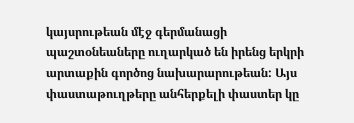կայսրութեան մէջ գերմանացի պաշտօնեաները ուղարկած են իրենց երկրի արտաքին գործոց նախարարութեան: Այս փաստաթուղթերը անհերքելի փաստեր կը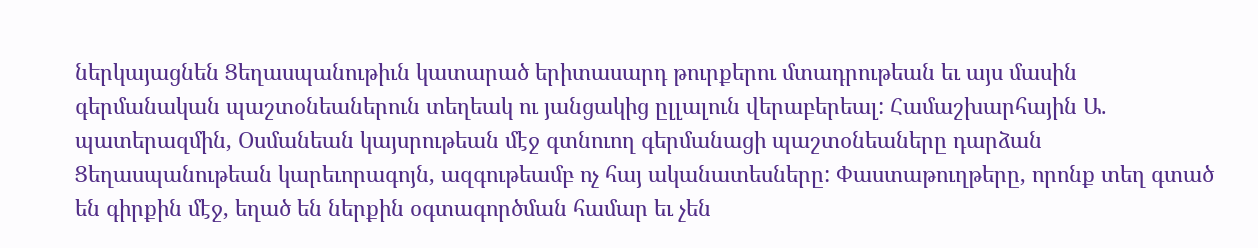ներկայացնեն Ցեղասպանութիւն կատարած երիտասարդ թուրքերու մտադրութեան եւ այս մասին գերմանական պաշտօնեաներուն տեղեակ ու յանցակից ըլլալուն վերաբերեալ: Համաշխարհային Ա. պատերազմին, Օսմանեան կայսրութեան մէջ գտնուող գերմանացի պաշտօնեաները դարձան Ցեղասպանութեան կարեւորագոյն, ազգութեամբ ոչ հայ ականատեսները: Փաստաթուղթերը, որոնք տեղ գտած են գիրքին մէջ, եղած են ներքին օգտագործման համար եւ չեն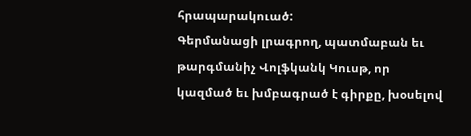հրապարակուած:
Գերմանացի լրագրող, պատմաբան եւ թարգմանիչ Վոլֆկանկ Կուսթ, որ կազմած եւ խմբագրած է գիրքը, խօսելով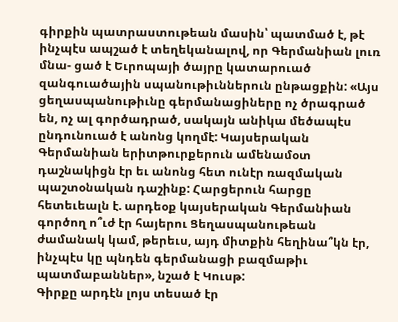գիրքին պատրաստութեան մասին՝ պատմած է, թէ ինչպէս ապշած է տեղեկանալով, որ Գերմանիան լուռ մնա- ցած է Եւրոպայի ծայրը կատարուած զանգուածային սպանութիւններուն ընթացքին: «Այս ցեղասպանութիւնը գերմանացիները ոչ ծրագրած են, ոչ ալ գործադրած, սակայն անիկա մեծապէս ընդունուած է անոնց կողմէ: Կայսերական Գերմանիան երիտթուրքերուն ամենամօտ դաշնակիցն էր եւ անոնց հետ ունէր ռազմական պաշտօնական դաշինք: Հարցերուն հարցը հետեւեալն է. արդեօք կայսերական Գերմանիան գործող ո՞ւժ էր հայերու Ցեղասպանութեան ժամանակ կամ, թերեւս, այդ միտքին հեղինա՞կն էր, ինչպէս կը պնդեն գերմանացի բազմաթիւ պատմաբաններ», նշած է Կուսթ:
Գիրքը արդէն լոյս տեսած էր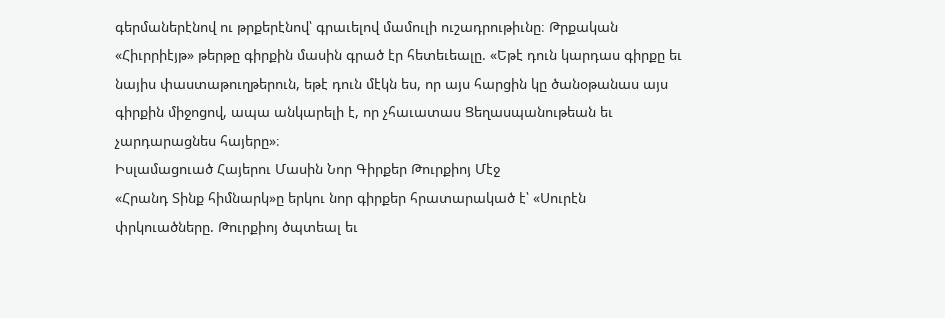գերմաներէնով ու թրքերէնով՝ գրաւելով մամուլի ուշադրութիւնը։ Թրքական «Հիւրրիէյթ» թերթը գիրքին մասին գրած էր հետեւեալը. «Եթէ դուն կարդաս գիրքը եւ նայիս փաստաթուղթերուն, եթէ դուն մէկն ես, որ այս հարցին կը ծանօթանաս այս գիրքին միջոցով, ապա անկարելի է, որ չհաւատաս Ցեղասպանութեան եւ չարդարացնես հայերը»։
Իսլամացուած Հայերու Մասին Նոր Գիրքեր Թուրքիոյ Մէջ
«Հրանդ Տինք հիմնարկ»ը երկու նոր գիրքեր հրատարակած է՝ «Սուրէն փրկուածները. Թուրքիոյ ծպտեալ եւ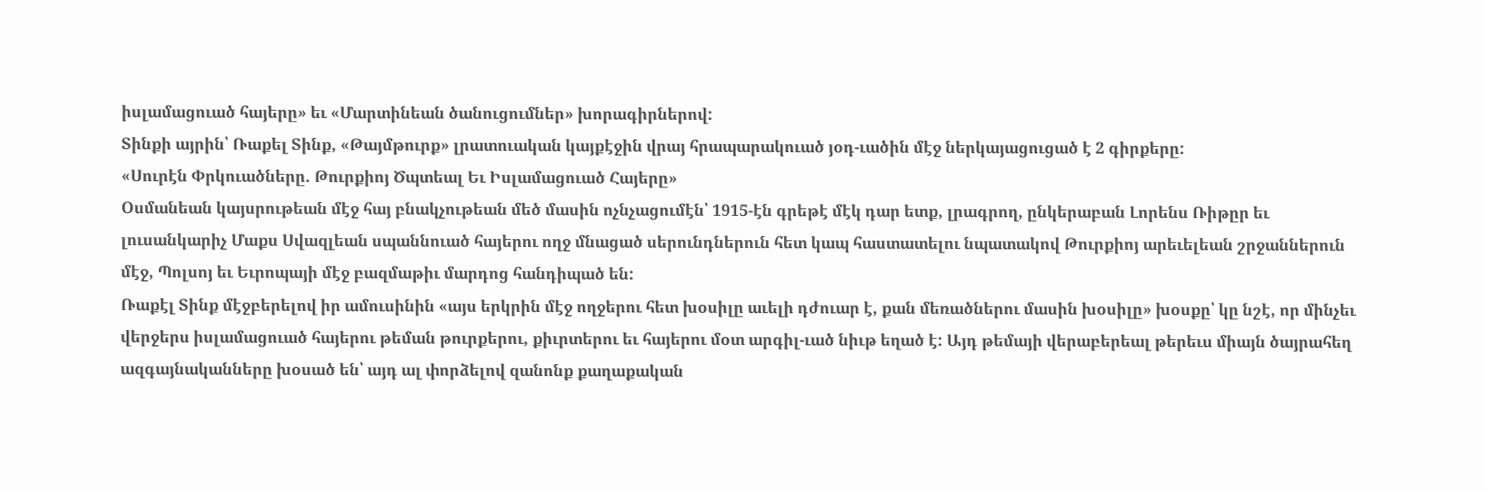իսլամացուած հայերը» եւ «Մարտինեան ծանուցումներ» խորագիրներով:
Տինքի այրին՝ Ռաքել Տինք, «Թայմթուրք» լրատուական կայքէջին վրայ հրապարակուած յօդ-ւածին մէջ ներկայացուցած է 2 գիրքերը:
«Սուրէն Փրկուածները. Թուրքիոյ Ծպտեալ Եւ Իսլամացուած Հայերը»
Օսմանեան կայսրութեան մէջ հայ բնակչութեան մեծ մասին ոչնչացումէն՝ 1915-էն գրեթէ մէկ դար ետք, լրագրող, ընկերաբան Լորենս Ռիթըր եւ լուսանկարիչ Մաքս Սվազլեան սպաննուած հայերու ողջ մնացած սերունդներուն հետ կապ հաստատելու նպատակով Թուրքիոյ արեւելեան շրջաններուն մէջ, Պոլսոյ եւ Եւրոպայի մէջ բազմաթիւ մարդոց հանդիպած են:
Ռաքէլ Տինք մէջբերելով իր ամուսինին «այս երկրին մէջ ողջերու հետ խօսիլը աւելի դժուար է, քան մեռածներու մասին խօսիլը» խօսքը՝ կը նշէ, որ մինչեւ վերջերս իսլամացուած հայերու թեման թուրքերու, քիւրտերու եւ հայերու մօտ արգիլ-ւած նիւթ եղած է: Այդ թեմայի վերաբերեալ թերեւս միայն ծայրահեղ ազգայնականները խօսած են՝ այդ ալ փորձելով զանոնք քաղաքական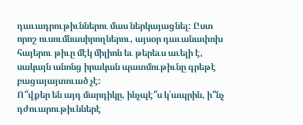դաւադրութիւններու մաս ներկայացնել: Ըստ որոշ ուսումնասիրողներու, այսօր դաւանափոխ հայերու թիւը մէկ միլիոն եւ թերեւս աւելի է, սակայն անոնց իրական պատմութիւնը գրեթէ բացայայտուած չէ:
Ո՞վքեր են այդ մարդիկը, ինչպէ՞ս կ՛ապրին, ի՞նչ դժուարութիւններէ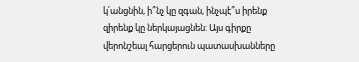կ՛անցնին, ի՞նչ կը զգան, ինչպէ՞ս իրենք զիրենք կը ներկայացնեն: Այս գիրքը վերոնշեալ հարցերուն պատասխանները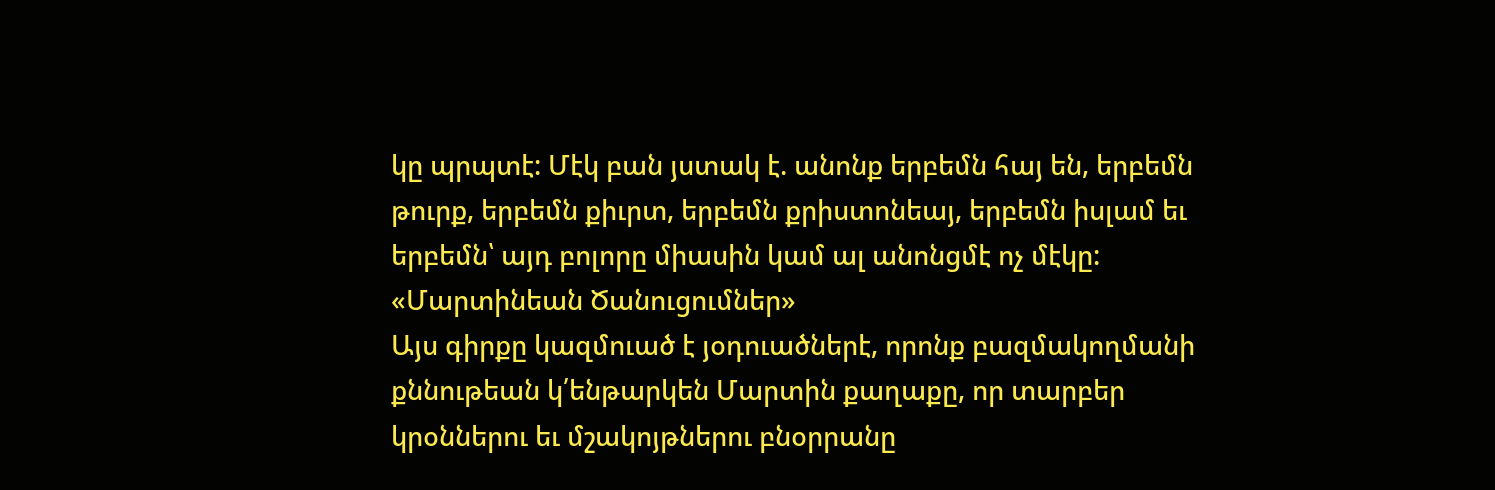կը պրպտէ: Մէկ բան յստակ է. անոնք երբեմն հայ են, երբեմն թուրք, երբեմն քիւրտ, երբեմն քրիստոնեայ, երբեմն իսլամ եւ երբեմն՝ այդ բոլորը միասին կամ ալ անոնցմէ ոչ մէկը:
«Մարտինեան Ծանուցումներ»
Այս գիրքը կազմուած է յօդուածներէ, որոնք բազմակողմանի քննութեան կ՛ենթարկեն Մարտին քաղաքը, որ տարբեր կրօններու եւ մշակոյթներու բնօրրանը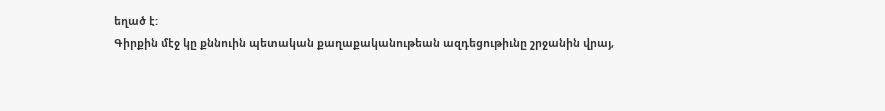եղած է:
Գիրքին մէջ կը քննուին պետական քաղաքականութեան ազդեցութիւնը շրջանին վրայ,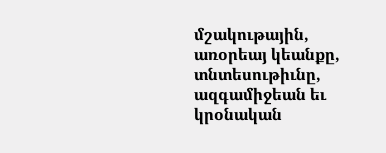մշակութային, առօրեայ կեանքը, տնտեսութիւնը, ազգամիջեան եւ կրօնական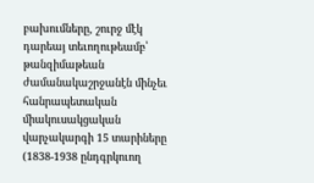բախումները, շուրջ մէկ դարեայ տեւողութեամբ՝ թանզիմաթեան ժամանակաշրջանէն մինչեւ հանրապետական միակուսակցական վարչակարգի 15 տարիները (1838-1938 ընդգրկուող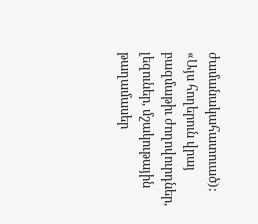ժամանակահատուած): «Այս հողերուն վրայ բազմաթիւ ժողովուրդներ, լեզուներ, մշակութային թաղամասեր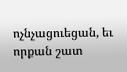ոչնչացուեցան, եւ որքան շատ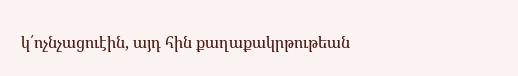կ՛ոչնչացուէին, այդ հին քաղաքակրթութեան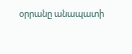օրրանը անապատի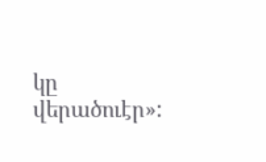կը վերածուէր»: